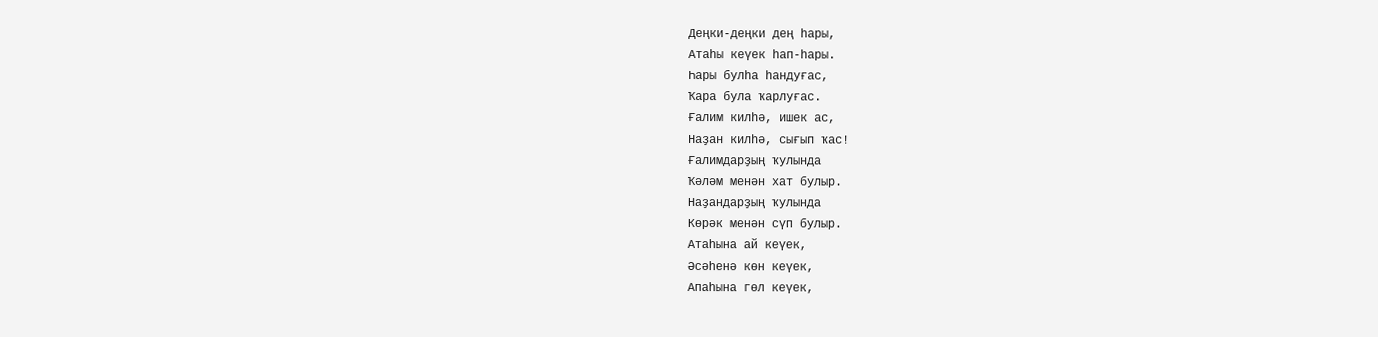Деңки-деңки дең һары,
Атаһы кеүек һап-һары.
Һары булһа һандуғас,
Ҡара була ҡарлуғас.
Ғалим килһә, ишек ас,
Наҙан килһә, сығып ҡас!
Ғалимдарҙың ҡулында
Ҡәләм менән хат булыр.
Наҙандарҙың ҡулында
Көрәк менән сүп булыр.
Атаһына ай кеүек,
Әсәһенә көн кеүек,
Апаһына гөл кеүек,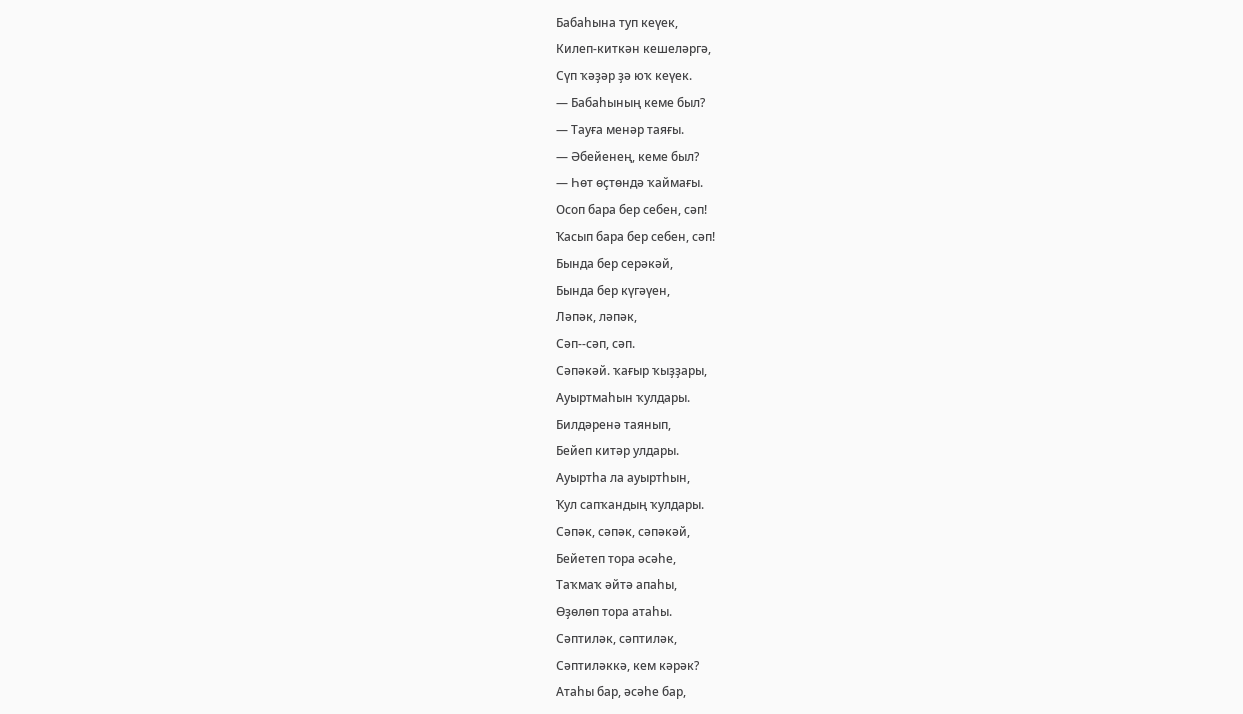Бабаһына туп кеүек,
Килеп-киткән кешеләргә,
Сүп ҡәҙәр ҙә юҡ кеүек.
— Бабаһының кеме был?
— Тауға менәр таяғы.
— Әбейенең, кеме был?
— Һөт өҫтөндә ҡаймағы.
Осоп бара бер себен, сәп!
Ҡасып бара бер себен, сәп!
Бында бер серәкәй,
Бында бер күгәүен,
Ләпәк, ләпәк,
Сәп--сәп, сәп.
Сәпәкәй. ҡағыр ҡыҙҙары,
Ауыртмаһын ҡулдары.
Билдәренә таянып,
Бейеп китәр улдары.
Ауыртһа ла ауыртһын,
Ҡул сапҡандың ҡулдары.
Сәпәк, сәпәк, сәпәкәй,
Бейетеп тора әсәһе,
Таҡмаҡ әйтә апаһы,
Өҙөлөп тора атаһы.
Сәптиләк, сәптиләк,
Сәптиләккә, кем кәрәк?
Атаһы бар, әсәһе бар,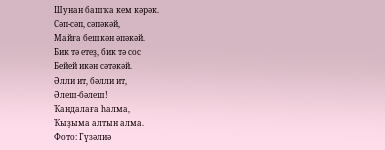Шунан башҡа кем кәрәк.
Сәп-сәп, сәпәкәй,
Майға бешкән әпәкәй.
Бик тә етеҙ, бик тә сос
Бейей икән сәтәкәй.
Әлли ит, бәлли ит,
Әлеш-бәлеш!
Ҡандалаға һалма,
Ҡыҙыма алтын алма.
Фото: Гүзәлиә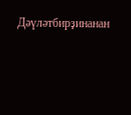Дәүләтбирҙинанан